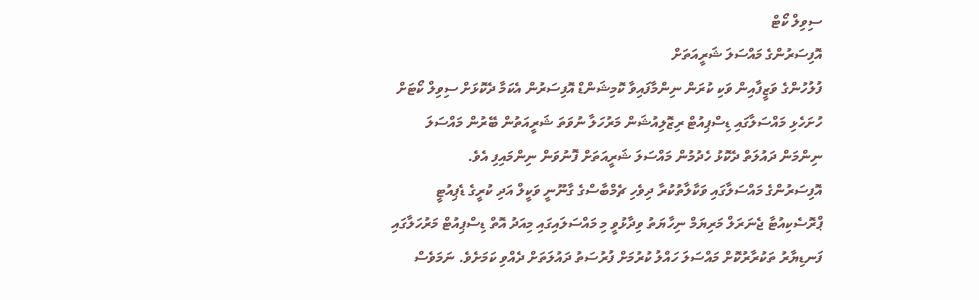ސިވިލް ކޯޓް
އޮފިސަރުންގެ މައްސަލަ ޝަރީއަތަށް
ފުލުހުންގެ ވަޒީފާއިން ވަކި ކުރަން ނިންމާފައިވާ ކޮމިޝަންޑް އޮފިސަރުން އެކަމާ ދެކޮޅަށް ސިވިލް ކޯޓަށް ހުށަހެޅި މައްސަލާގައި ޑިސްޕިއުޓް ރިޒޮލިއުޝަން މަރުހަލާ ނުވަތަ ޝަރީއަތުން ބޭރުން މައްސަލަ ނިންމަން ދައުލަތް ދެކޮޅު ހެދުމުން މައްސަލަ ޝަރީއަތަށް ފޮނުވަން ނިންމައިފި އެވެ.
އޮފިސަރުންގެ މައްސަލާގައި ވަކާލާތުކުރާ ދިވެހި ޗެމްބާސްގެ ގާނޫނީ ވަކީލް އަދި ކުރީގެ ޑެޕިއުޓީ ޕްރޮސެކިއުޓާ ޖެނަރަލް މަރިޔަމް ނިހާޔަތު ވިދާޅުވީ މި މައްސަލައިގައި މިއަދު އޮތް ޑިސްޕިއުޓް މަރުހަލާގައި ފަނޑިޔާރު ތަކުރާރުކޮށް މައްސަލަ ހައްލު ކުރުމަށް ފުރުސަތު ދައުލަތަށް ދެއްވި ކަމަށެވެ. ނަމަވެސް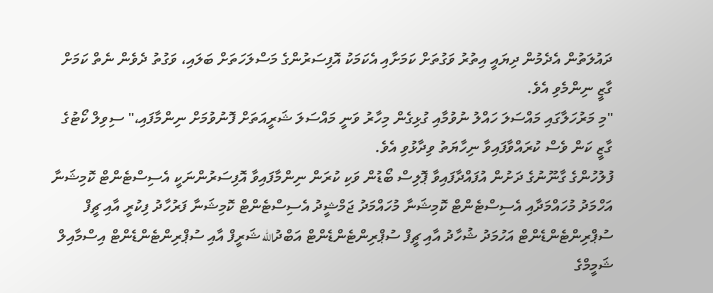ދައުލަތުން އެދެމުން ދިޔައީ އިތުރު ވަގުތަށް ކަމަށާއި އެކަމަކު އޮފިސަރުންގެ މަސްލަހަތަށް ބަލައި، ވަގުތު ދެވެން ނެތް ކަމަށް ގާޒީ ނިންމެވި އެވެ.
"މި މަރުހަލާގައި މައްސަލަ ހައްލު ނުވުމާއި ގުޅިގެން މިހާރު ވަނީ މައްސަލަ ޝަރީއަތަށް ފޮނުވުމަށް ނިންމާފައި،" ސިވިލް ކޯޓުގެ ގާޒީ ކަން ވެސް ކުރައްވާފައިވާ ނިހާޔަތު ވިދާޅުވި އެވެ.
ފުލުހުންގެ ގާނޫނުގެ ދަށުން އުފައްދާފައިވާ ޕޮލިސް ބޯޑުން ވަކި ކުރަން ނިންމާފައިވާ އޮފިސަރުންނަކީ އެސިސްޓެންޓް ކޮމިޝަނާ އަހްމަދު މުހައްމަދާއި އެސިސްޓެންޓް ކޮމިޝަނާ މުހައްމަދު ޖަމްޝީދު އެސިސްޓެންޓް ކޮމިޝަނާ ފަރުހާދު ފިކުރީ އާއި ޗީފް ސުޕްރިންޓެންޑެންޓް އަހުމަދު ޝުހާދު އާއި ޗީފް ސުޕްރިންޓެންޑެންޓް އަބްދުالله ޝަރީފް އާއި ސުޕްރިންޓެންޑެންޓް އިސްމާއިލް ޝަމީމްގެ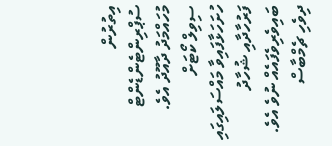އިތުރުން ސުޕްރިންޓެންޑެންޓް މުހައްމަދު ދާއޫދު އެވެ.
ސިވިލް ކޯޓަށް ހުށަހަޅާފައިވާ މައްސަލައިގައި ފަރުހާދާއި ޝުހާދު ބައިވެރިވެފައެއް ނުވެ އެވެ.
ދިވެހި ޗެމްބާސް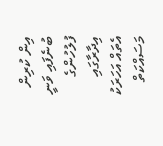އިން ކުރިން ބުނެފައި ވަނީ ފުލުހުންގެ އިދާރާގައި އެތައް އަހަރަކު މަސައްކަތް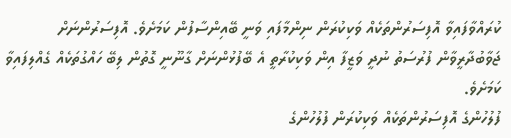ކުރައްވާފައިވާ އޮފިސަރުންތަކެއް ވަކިކުރަން ނިންމާފައި ވަނީ ބޭއިންސާފުން ކަމަށެވެ. އޮފިސަރުންނަށް ޖަވާބުދާރީވާން ފުރުސަތު ނުދީ ވަޒީފާ އިން ވަކިކުރާތީ އެ ބޭފުޅުންނަށް ގާނޫނީ ގޮތުން ލިބޭ ހައްގުތަކެއް ގެއްލިފައިވާ ކަމަށެވެ.
ފުލުހުންގެ އޮފިސަރުންތަކެއް ވަކިކުރަން ފުލުހުންގެ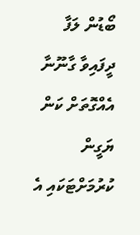ބޯޑުން ލަފާ ދީފައިވާ ގާނޫނާ އެއްގޮތަށް ކަން ޔަގީން ކުރުމަށްޓަކައި އެ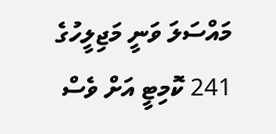މައްސަލަ ވަނީ މަޖިލީހުގެ 241 ކޮމިޓީ އަށް ވެސް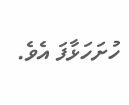ހުށަހަޅާފަ އެވެ.